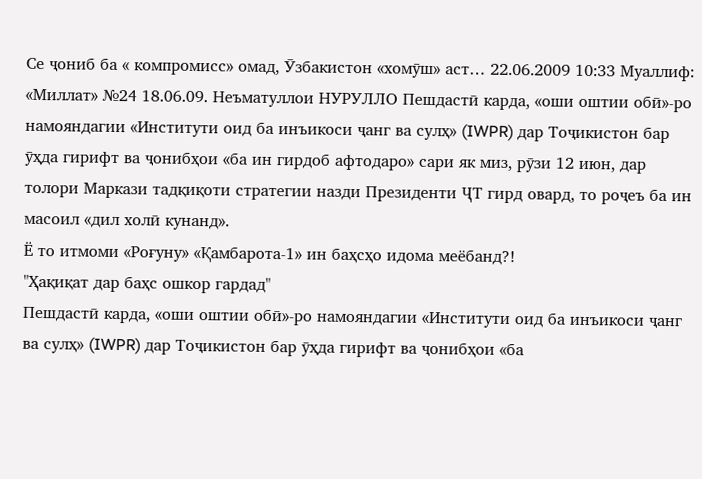Се ҷониб ба « компромисс» омад, Ӯзбакистон «хомӯш» аст… 22.06.2009 10:33 Муаллиф: «Миллат» №24 18.06.09. Неъматуллои НУРУЛЛО Пешдастӣ карда, «оши оштии обӣ»-ро намояндагии «Институти оид ба инъикоси ҷанг ва сулҳ» (IWPR) дар Тоҷикистон бар ӯҳда гирифт ва ҷонибҳои «ба ин гирдоб афтодаро» сари як миз, рӯзи 12 июн, дар толори Маркази тадқиқоти стратегии назди Президенти ҶТ гирд овард, то роҷеъ ба ин масоил «дил холӣ кунанд».
Ё то итмоми «Роғуну» «Қамбарота-1» ин баҳсҳо идома меёбанд?!
"Ҳақиқат дар баҳс ошкор гардад"
Пешдастӣ карда, «оши оштии обӣ»-ро намояндагии «Институти оид ба инъикоси ҷанг ва сулҳ» (IWPR) дар Тоҷикистон бар ӯҳда гирифт ва ҷонибҳои «ба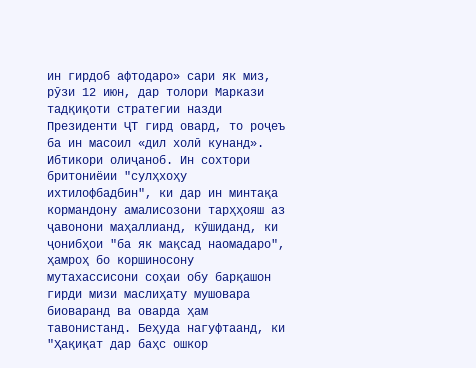ин гирдоб афтодаро» сари як миз, рӯзи 12 июн, дар толори Маркази тадқиқоти стратегии назди Президенти ҶТ гирд овард, то роҷеъ ба ин масоил «дил холӣ кунанд». Ибтикори олиҷаноб. Ин сохтори бритониёии "сулҳхоҳу ихтилофбадбин", ки дар ин минтақа кормандону амалисозони тарҳҳояш аз ҷавонони маҳаллианд, кӯшиданд, ки ҷонибҳои "ба як мақсад наомадаро", ҳамроҳ бо коршиносону мутахассисони соҳаи обу барқашон гирди мизи маслиҳату мушовара биоваранд ва оварда ҳам тавонистанд. Беҳуда нагуфтаанд, ки "Ҳақиқат дар баҳс ошкор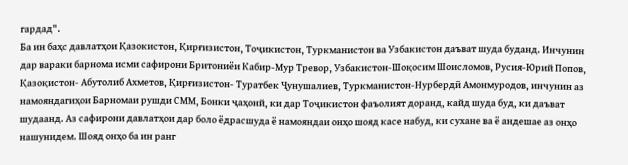гардад".
Ба ин баҳс давлатҳои Қазокистон, Қирғизистон, Тоҷикистон, Туркманистон ва Узбакистон даъват шуда буданд. Инчунин дар вараки барнома исми сафирони Бритониёи Кабир-Мур Тревор, Узбакистон-Шоқосим Шоисломов, Русия-Юрий Попов, Қазоқистон- Абутолиб Ахметов, Қирғизистон- Туратбек Ҷунушалиев, Туркманистон-Нурбердӣ Амонмуродов, инчунин аз намояндагиҳои Барномаи рушди СММ, Бонки ҷаҳонй, ки дар Тоҷикистон фаъолият доранд, кайд шуда буд, ки даъват шудаанд. Аз сафирони давлатҳои дар боло ёдрасшуда ё намояндаи онҳо шояд касе набуд, ки сухане ва ё андешае аз онҳо нашунидем. Шояд онҳо ба ин ранг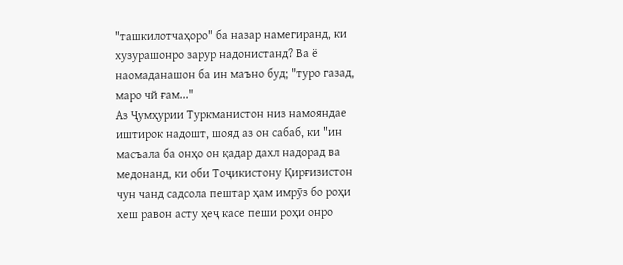"ташкилотчаҳоро" ба назар намегиранд, ки хузурашонро зарур надонистанд? Ва ё наомаданашон ба ин маъно буд; "туро газад, маро чй ғам..."
Аз Ҷумҳурии Туркманистон низ намояндае иштирок надошт, шояд аз он сабаб, ки "ин масъала ба онҳо он қадар дахл надорад ва медонанд, ки оби Тоҷикистону Қирғизистон чун чанд садсола пештар ҳам имрӯз бо роҳи хеш равон асту ҳеҷ касе пеши роҳи онро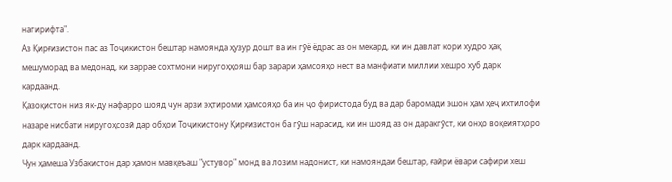нагирифта".
Аз Қирғизистон пас аз Тоҷикистон бештар намоянда ҳузур дошт ва ин гӯё ёдрас аз он мекард, ки ин давлат кори худро ҳақ мешуморад ва медонад, ки заррае сохтмони ниругоҳҳояш бар зарари ҳамсояҳо нест ва манфиати миллии хешро хуб дарк кардаанд.
Қазоқистон низ як-ду нафарро шояд чун арзи эҳтироми ҳамсояҳо ба ин ҷо фиристода буд ва дар баромади эшон ҳам ҳеҷ ихтилофи назаре нисбати ниругоҳсозӣ дар обҳои Тоҷикистону Қирғизистон ба гӯш нарасид, ки ин шояд аз он даракгӯст, ки онҳо воқеиятҳоро дарк кардаанд.
Чун ҳамеша Узбакистон дар ҳамон мавқеъаш "устувор" монд ва лозим надонист, ки намояндаи бештар, ғайри ёвари сафири хеш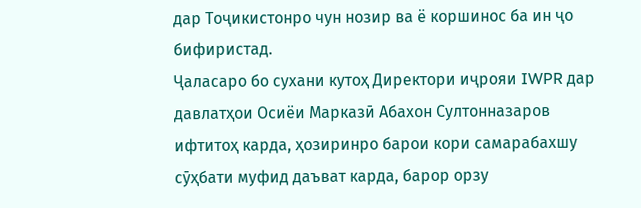дар Тоҷикистонро чун нозир ва ё коршинос ба ин ҷо бифиристад.
Ҷаласаро бо сухани кутоҳ Директори иҷрояи IWPR дар давлатҳои Осиёи Марказӣ Абахон Султонназаров ифтитоҳ карда, ҳозиринро барои кори самарабахшу сӯҳбати муфид даъват карда, барор орзу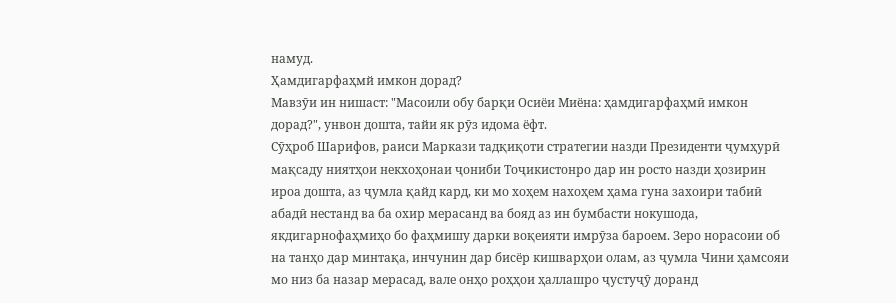намуд.
Ҳамдигарфаҳмй имкон дорад?
Мавзӯи ин нишаст: "Масоили обу барқи Осиёи Миёна: ҳамдигарфаҳмӣ имкон дорад?", унвон дошта, тайи як рӯз идома ёфт.
Сӯҳроб Шарифов, раиси Маркази тадқиқоти стратегии назди Президенти ҷумҳурӣ мақсаду ниятҳои некхоҳонаи ҷониби Тоҷикистонро дар ин росто назди ҳозирин ироа дошта, аз ҷумла қайд кард, ки мо хоҳем нахоҳем ҳама гуна захоири табиӣ абадӣ нестанд ва ба охир мерасанд ва бояд аз ин бумбасти нокушода, якдигарнофаҳмиҳо бо фаҳмишу дарки воқеияти имрӯза бароем. Зеро норасоии об на танҳо дар минтақа, инчунин дар бисёр кишварҳои олам, аз ҷумла Чини ҳамсояи мо низ ба назар мерасад, вале онҳо роҳҳои ҳаллашро ҷустуҷӯ доранд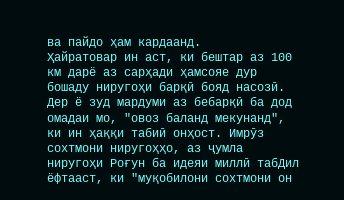ва пайдо ҳам кардаанд.
Ҳайратовар ин аст, ки бештар аз 100 км дарё аз сарҳади ҳамсояе дур бошаду ниругоҳи барқӣ бояд насозӣ. Дер ё зуд мардуми аз бебарқӣ ба дод омадаи мо, "овоз баланд мекунанд", ки ин ҳаққи табиӣ онҳост. Имрӯз сохтмони ниругоҳҳо, аз ҷумла ниругоҳи Роғун ба идеяи миллӣ табДил ёфтааст, ки "муқобилони сохтмони он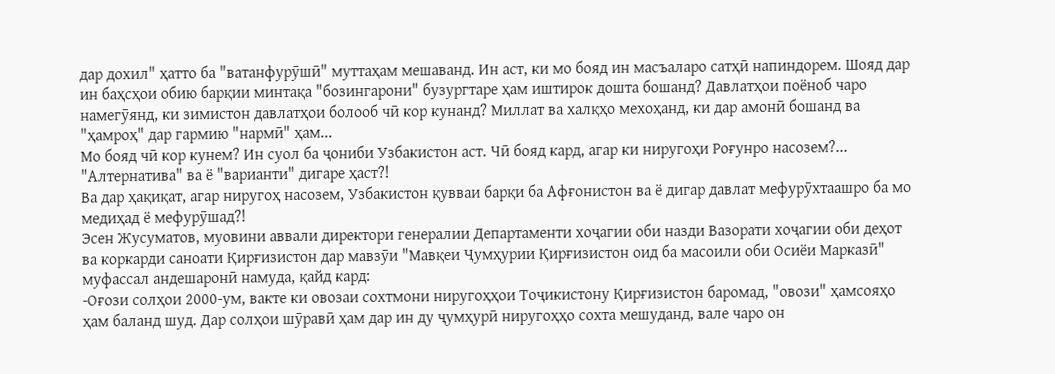дар дохил" ҳатто ба "ватанфурӯшӣ" муттаҳам мешаванд. Ин аст, ки мо бояд ин масъаларо сатҳӣ напиндорем. Шояд дар ин баҳсҳои обию барқии минтақа "бозингарони" бузургтаре ҳам иштирок дошта бошанд? Давлатҳои поёноб чаро намегӯянд, ки зимистон давлатҳои болооб чӣ кор кунанд? Миллат ва халқҳо мехоҳанд, ки дар амонӣ бошанд ва "ҳамроҳ" дар гармию "нармӣ" ҳам...
Мо бояд чӣ кор кунем? Ин суол ба ҷониби Узбакистон аст. Чӣ бояд кард, агар ки ниругоҳи Роғунро насозем?... "Алтернатива" ва ё "варианти" дигаре ҳаст?!
Ва дар ҳақиқат, агар ниругоҳ насозем, Узбакистон қувваи барқи ба Афғонистон ва ё дигар давлат мефурӯхтаашро ба мо медиҳад ё мефурӯшад?!
Эсен Жусуматов, муовини аввали директори генералии Департаменти хоҷагии оби назди Вазорати хоҷагии оби деҳот ва коркарди саноати Қирғизистон дар мавзӯи "Мавқеи Ҷумҳурии Қирғизистон оид ба масоили оби Осиёи Марказӣ" муфассал андешаронӣ намуда, қайд кард:
-Оғози солҳои 2000-ум, вакте ки овозаи сохтмони ниругоҳҳои Тоҷикистону Қирғизистон баромад, "овози" ҳамсояҳо ҳам баланд шуд. Дар солҳои шӯравӣ ҳам дар ин ду ҷумҳурӣ ниругоҳҳо сохта мешуданд, вале чаро он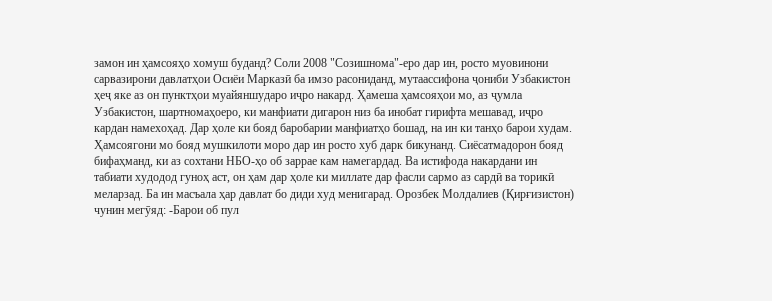замон ин ҳамсояҳо хомуш буданд? Соли 2008 "Созишнома"-еро дар ин, росто муовинони сарвазирони давлатҳои Осиёи Марказӣ ба имзо расониданд, мутаассифона ҷониби Узбакистон ҳеҷ яке аз он пунктҳои муайяншударо иҷро накард. Ҳамеша ҳамсояҳои мо, аз ҷумла Узбакистон, шартномаҳоеро, ки манфиати дигарон низ ба инобат гирифта мешавад, иҷро кардан намехоҳад. Дар ҳоле ки бояд баробарии манфиатҳо бошад, на ин ки танҳо барои худам. Ҳамсоягони мо бояд мушкилоти моро дар ин росто хуб дарк бикунанд. Сиёсатмадорон бояд бифаҳманд, ки аз сохтани НБО-ҳо об заррае кам намегардад. Ва истифода накардани ин табиати худодод гуноҳ аст, он ҳам дар ҳоле ки миллате дар фасли сармо аз сардӣ ва торикӣ меларзад. Ба ин масъала ҳар давлат бо диди худ менигарад. Орозбек Молдалиев (Қирғизистон) чунин мегӯяд: -Барои об пул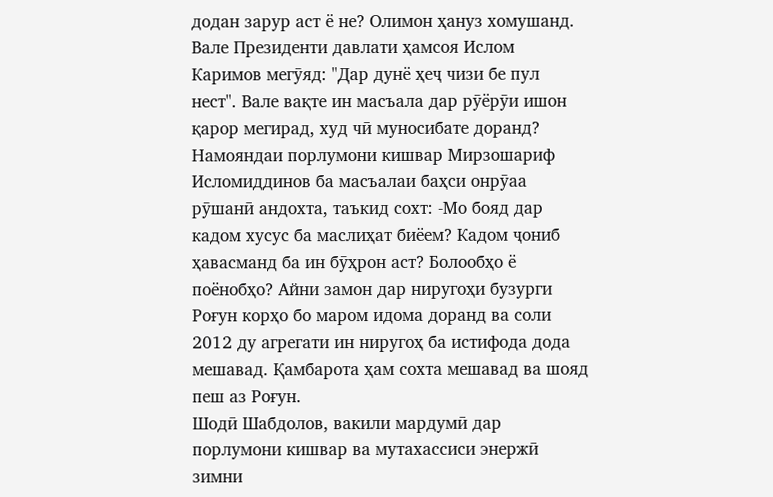додан зарур аст ё не? Олимон ҳануз хомушанд. Вале Президенти давлати ҳамсоя Ислом Каримов мегӯяд: "Дар дунё ҳеҷ чизи бе пул нест". Вале вақте ин масъала дар рӯёрӯи ишон қарор мегирад, худ чӣ муносибате доранд?
Намояндаи порлумони кишвар Мирзошариф Исломиддинов ба масъалаи баҳси онрӯаа рӯшанӣ андохта, таъкид сохт: -Мо бояд дар кадом хусус ба маслиҳат биёем? Кадом ҷониб ҳавасманд ба ин бӯҳрон аст? Болообҳо ё поёнобҳо? Айни замон дар ниругоҳи бузурги Роғун корҳо бо маром идома доранд ва соли 2012 ду агрегати ин ниругоҳ ба истифода дода мешавад. Қамбарота ҳам сохта мешавад ва шояд пеш аз Роғун.
Шодӣ Шабдолов, вакили мардумӣ дар порлумони кишвар ва мутахассиси энержӣ зимни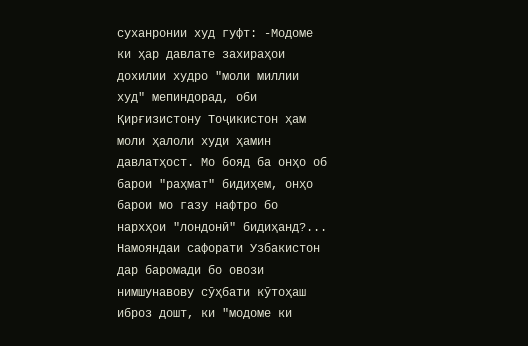суханронии худ гуфт: -Модоме ки ҳар давлате захираҳои дохилии худро "моли миллии худ" мепиндорад, оби Қирғизистону Тоҷикистон ҳам моли ҳалоли худи ҳамин давлатҳост. Мо бояд ба онҳо об барои "раҳмат" бидиҳем, онҳо барои мо газу нафтро бо нархҳои "лондонӣ" бидиҳанд?...
Намояндаи сафорати Узбакистон дар баромади бо овози нимшунавову сӯҳбати кӯтоҳаш иброз дошт, ки "модоме ки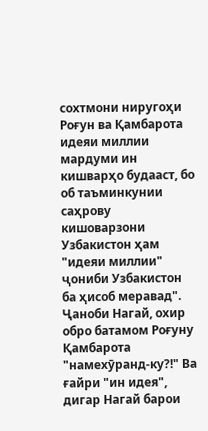сохтмони ниругоҳи Роғун ва Қамбарота идеяи миллии мардуми ин кишварҳо будааст, бо об таъминкунии саҳрову кишоварзони Узбакистон ҳам "идеяи миллии" ҷониби Узбакистон ба ҳисоб меравад". Ҷаноби Нагай, охир обро батамом Роғуну Қамбарота "намехӯранд-ку?!" Ва ғайри "ин идея", дигар Нагай барои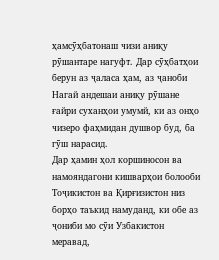ҳамсӯҳбатонаш чизи аниқу рӯшантаре нагуфт. Дар сӯҳбатҳои берун аз ҷаласа ҳам, аз ҷаноби Нагай андешаи аниқу рӯшане ғайри суханҳои умумй, ки аз онҳо чизеро фаҳмидан душвор буд, ба гӯш нарасид.
Дар ҳамин ҳол коршиносон ва намояндагони кишварҳои болооби Тоҷикистон ва Қирғизистон низ борҳо таъкид намуданд, ки обе аз ҷониби мо сӯи Узбакистон меравад,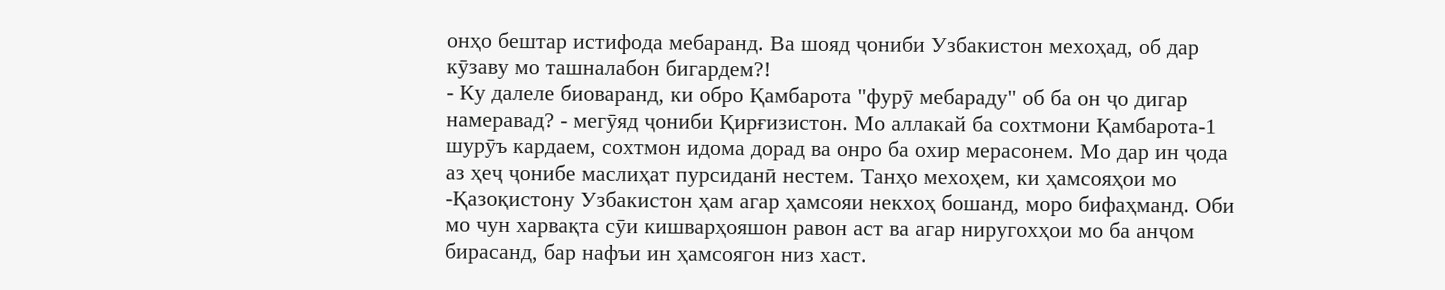онҳо бештар истифода мебаранд. Ва шояд ҷониби Узбакистон мехоҳад, об дар кӯзаву мо ташналабон бигардем?!
- Ку далеле биоваранд, ки обро Қамбарота "фурӯ мебараду" об ба он ҷо дигар намеравад? - мегӯяд ҷониби Қирғизистон. Мо аллакай ба сохтмони Қамбарота-1 шурӯъ кардаем, сохтмон идома дорад ва онро ба охир мерасонем. Мо дар ин ҷода аз ҳеҷ ҷонибе маслиҳат пурсиданӣ нестем. Танҳо мехоҳем, ки ҳамсояҳои мо -Қазоқистону Узбакистон ҳам агар ҳамсояи некхоҳ бошанд, моро бифаҳманд. Оби мо чун харвақта сӯи кишварҳояшон равон аст ва агар ниругохҳои мо ба анҷом бирасанд, бар нафъи ин ҳамсоягон низ хаст.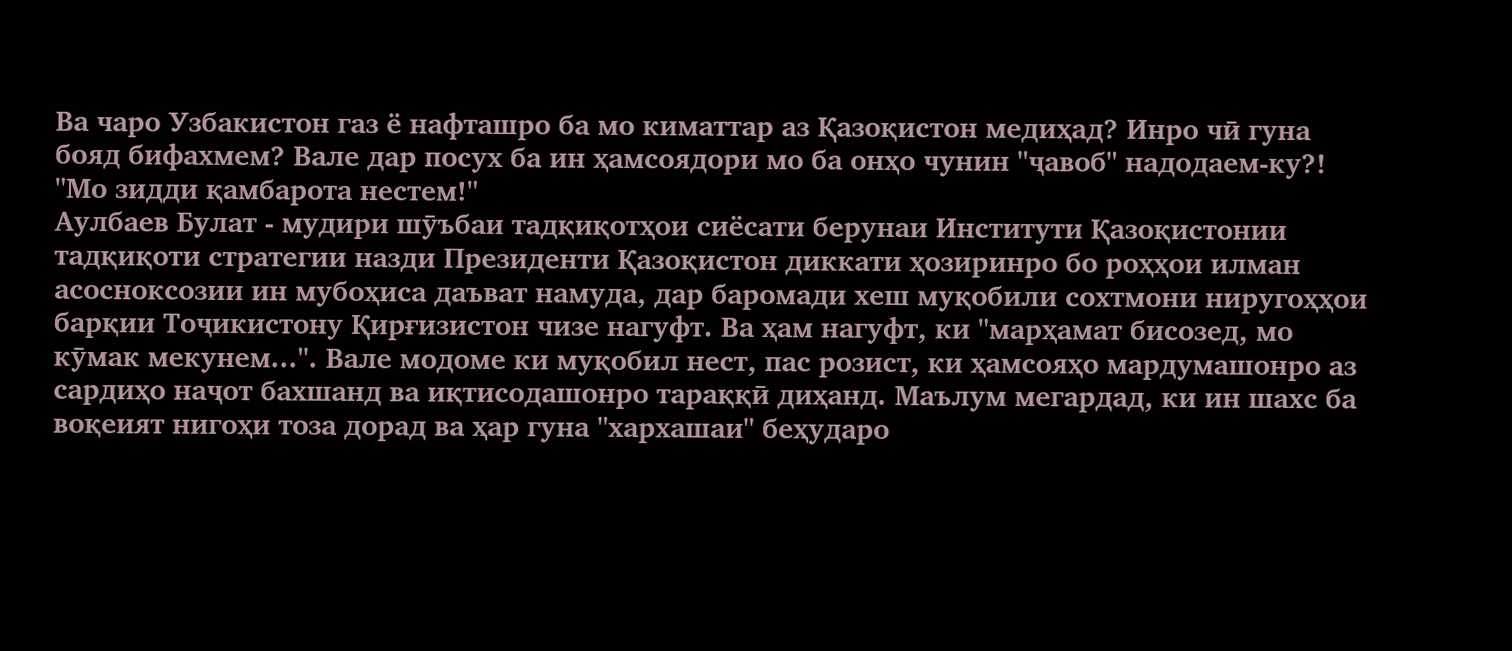Ва чаро Узбакистон газ ё нафташро ба мо киматтар аз Қазоқистон медиҳад? Инро чӣ гуна бояд бифахмем? Вале дар посух ба ин ҳамсоядори мо ба онҳо чунин "ҷавоб" надодаем-ку?!
"Мо зидди қамбарота нестем!"
Аулбаев Булат - мудири шӯъбаи тадқиқотҳои сиёсати берунаи Институти Қазоқистонии тадқиқоти стратегии назди Президенти Қазоқистон диккати ҳозиринро бо роҳҳои илман асосноксозии ин мубоҳиса даъват намуда, дар баромади хеш муқобили сохтмони ниругоҳҳои барқии Тоҷикистону Қирғизистон чизе нагуфт. Ва ҳам нагуфт, ки "марҳамат бисозед, мо кӯмак мекунем...". Вале модоме ки муқобил нест, пас розист, ки ҳамсояҳо мардумашонро аз сардиҳо наҷот бахшанд ва иқтисодашонро тараққӣ диҳанд. Маълум мегардад, ки ин шахс ба воқеият нигоҳи тоза дорад ва ҳар гуна "хархашаи" беҳударо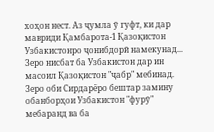хоҳон нест. Аз ҷумла ӯ гуфт, ки дар мавриди Қамбарота-1 Қазоқистон Узбакистонро ҷонибдорӣ намекунад... Зеро нисбат ба Узбакистон дар ин масоил Қазоқистон "ҷабр" мебинад. Зеро оби Сирдарёро бештар замину обанборҳои Узбакистон "фурӯ" мебаранд ва ба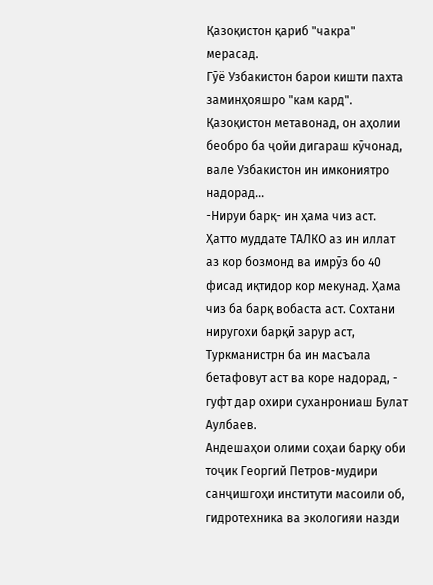Қазоқистон қариб "чакра" мерасад.
Гӯё Узбакистон барои кишти пахта заминҳояшро "кам кард". Қазоқистон метавонад, он аҳолии беобро ба ҷойи дигараш кӯчонад, вале Узбакистон ин имкониятро надорад...
-Нируи барқ- ин ҳама чиз аст. Ҳатто муддате ТАЛКО аз ин иллат аз кор бозмонд ва имрӯз бо 40 фисад иқтидор кор мекунад. Ҳама чиз ба барқ вобаста аст. Сохтани ниругохи барқӣ зарур аст, Туркманистрн ба ин масъала бетафовут аст ва коре надорад, - гуфт дар охири суханрониаш Булат Аулбаев.
Андешаҳои олими соҳаи барқу оби тоҷик Георгий Петров-мудири санҷишгоҳи институти масоили об, гидротехника ва экологияи назди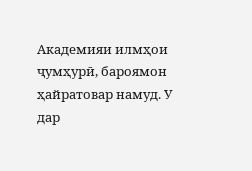Академияи илмҳои ҷумҳурӣ, бароямон ҳайратовар намуд. У дар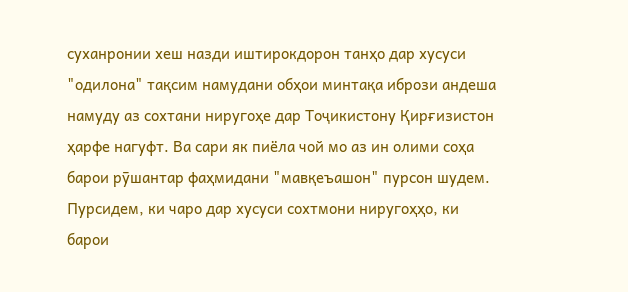суханронии хеш назди иштирокдорон танҳо дар хусуси "одилона" тақсим намудани обҳои минтақа ибрози андеша намуду аз сохтани ниругоҳе дар Тоҷикистону Қирғизистон ҳарфе нагуфт. Ва сари як пиёла чой мо аз ин олими соҳа барои рӯшантар фаҳмидани "мавқеъашон" пурсон шудем. Пурсидем, ки чаро дар хусуси сохтмони ниругоҳҳо, ки барои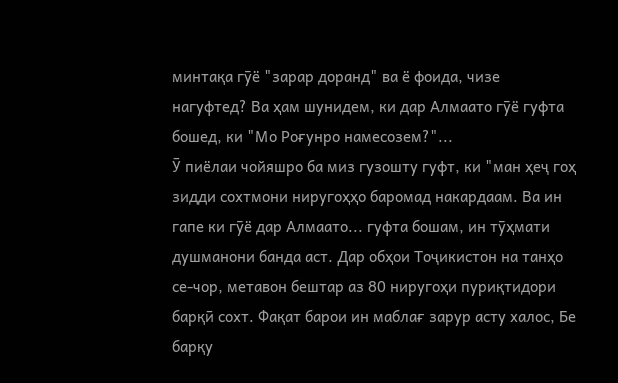минтақа гӯё "зарар доранд" ва ё фоида, чизе нагуфтед? Ва ҳам шунидем, ки дар Алмаато гӯё гуфта бошед, ки "Мо Роғунро намесозем?"...
Ӯ пиёлаи чойяшро ба миз гузошту гуфт, ки "ман ҳеҷ гоҳ зидди сохтмони ниругоҳҳо баромад накардаам. Ва ин гапе ки гӯё дар Алмаато... гуфта бошам, ин тӯҳмати душманони банда аст. Дар обҳои Тоҷикистон на танҳо се-чор, метавон бештар аз 80 ниругоҳи пуриқтидори барқӣ сохт. Фақат барои ин маблағ зарур асту халос, Бе барқу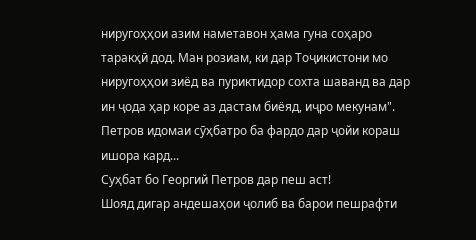ниругоҳҳои азим наметавон ҳама гуна соҳаро таракҳӣ дод. Ман розиам, ки дар Тоҷикистони мо ниругоҳҳои зиёд ва пуриктидор сохта шаванд ва дар ин ҷода ҳар коре аз дастам биёяд, иҷро мекунам". Петров идомаи сӯҳбатро ба фардо дар ҷойи кораш ишора кард...
Суҳбат бо Георгий Петров дар пеш аст!
Шояд дигар андешаҳои ҷолиб ва барои пешрафти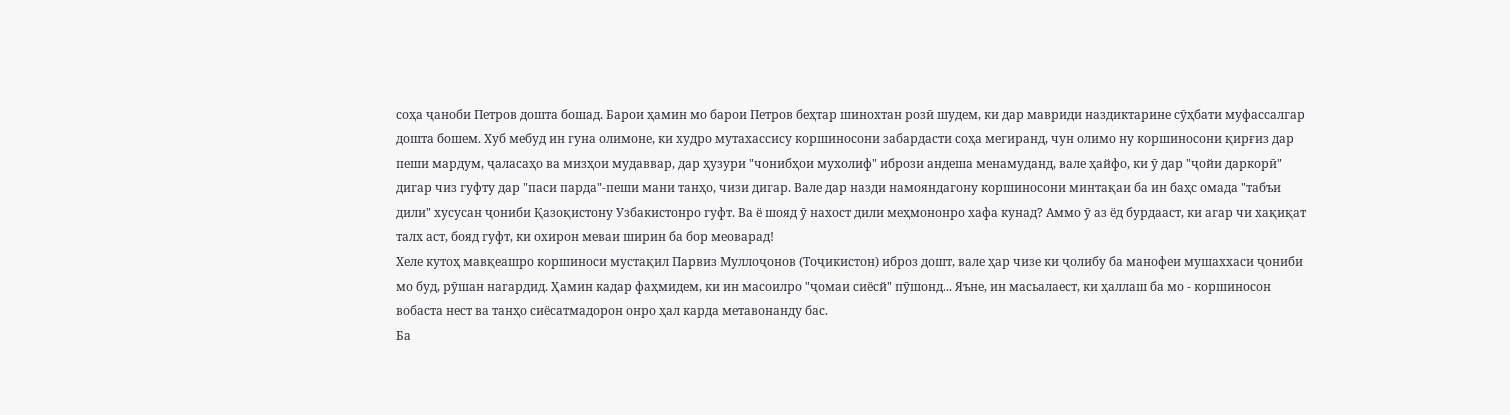соҳа ҷаноби Петров дошта бошад. Барои ҳамин мо барои Петров беҳтар шинохтан розӣ шудем, ки дар мавриди наздиктарине сӯҳбати муфассалгар дошта бошем. Хуб мебуд ин гуна олимоне, ки худро мутахассису коршиносони забардасти соҳа мегиранд, чун олимо ну коршиносони қирғиз дар пеши мардум, ҷаласаҳо ва мизҳои мудаввар, дар ҳузури "чонибҳои мухолиф" ибрози андеша менамуданд, вале ҳайфо, ки ӯ дар "ҷойи даркорӣ" дигар чиз гуфту дар "паси парда"-пеши мани танҳо, чизи дигар. Вале дар назди намояндагону коршиносони минтақаи ба ин баҳс омада "табъи дили" хусусан ҷониби Қазоқистону Узбакистонро гуфт. Ва ё шояд ӯ нахост дили меҳмононро хафа кунад? Аммо ӯ аз ёд бурдааст, ки агар чи хақиқат талх аст, бояд гуфт, ки охирон меваи ширин ба бор меоварад!
Хеле кутоҳ мавқеашро коршиноси мустақил Парвиз Муллоҷонов (Тоҷикистон) иброз дошт, вале ҳар чизе ки ҷолибу ба манофеи мушаххаси ҷониби мо буд, рӯшан нагардид. Ҳамин кадар фаҳмидем, ки ин масоилро "ҷомаи сиёсй" пӯшонд... Яъне, ин масьалаест, ки ҳаллаш ба мо - коршиносон вобаста нест ва танҳо сиёсатмадорон онро ҳал карда метавонанду бас.
Ба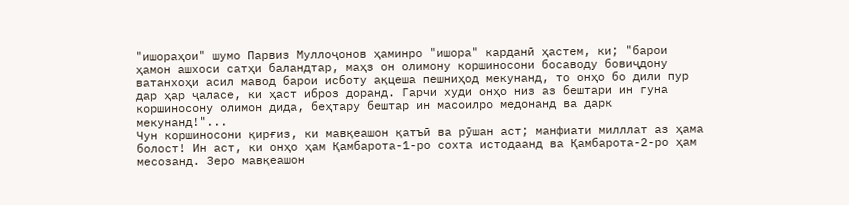"ишораҳои" шумо Парвиз Муллоҷонов ҳаминро "ишора" карданӣ ҳастем, ки; "барои ҳамон ашхоси сатҳи баландтар, маҳз он олимону коршиносони босаводу бовиҷдону ватанхоҳи асил мавод барои исботу ақцеша пешниҳод мекунанд, то онҳо бо дили пур дар ҳар ҷаласе, ки ҳаст иброз доранд. Гарчи худи онҳо низ аз бештари ин гуна коршиносону олимон дида, беҳтару бештар ин масоилро медонанд ва дарк мекунанд!"...
Чун коршиносони қирғиз, ки мавқеашон қатъӣ ва рӯшан аст; манфиати милллат аз ҳама болост! Ин аст, ки онҳо ҳам Қамбарота-1-ро сохта истодаанд ва Қамбарота-2-ро ҳам месозанд. Зеро мавқеашон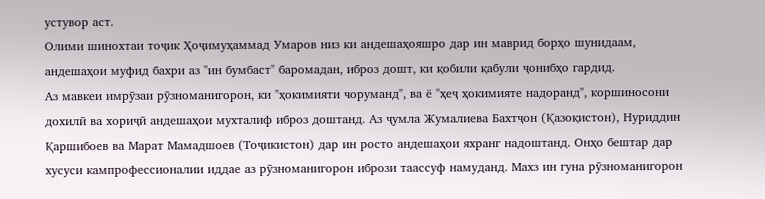устувор аст.
Олими шинохтаи тоҷик Ҳоҷимуҳаммад Умаров низ ки андешаҳояшро дар ин маврид борҳо шунидаам, андешаҳои муфид бахри аз "ин бумбаст" баромадан, иброз дошт, ки қобили қабули ҷонибҳо гардид.
Аз мавкеи имрӯзаи рӯзноманигорон, ки "ҳокимияти чоруманд", ва ё "ҳеҷ ҳокимияте надоранд", коршиносони дохилӣ ва хориҷӣ андешаҳои мухталиф иброз доштанд. Аз ҷумла Жумалиева Бахтҷон (Қазоқистон), Нуриддин Қаршибоев ва Марат Мамадшоев (Тоҷикистон) дар ин росто андешаҳои яхранг надоштанд. Онҳо бештар дар хусуси кампрофессионалии иддае аз рӯзноманигорон ибрози таассуф намуданд. Махз ин гуна рӯзноманигорон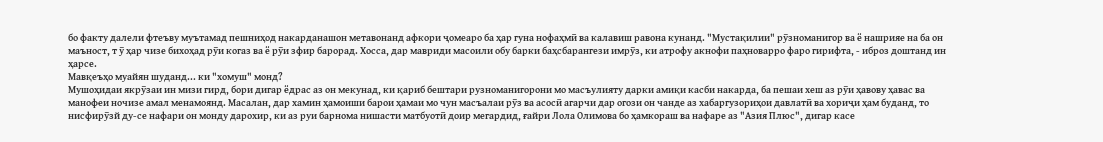бо факту далели фтеъву муътамад пешниҳод накарданашон метавонанд афкори ҷомеаро ба ҳар гуна нофаҳмӣ ва калавиш равона кунанд. "Мустақилии" рӯзноманигор ва ё нашрияе на ба он маъност, т ӯ ҳар чизе бихоҳад рӯи когаз ва ё рӯи зфир барорад. Хосса, дар мавриди масоили обу барки баҳсбарангези имрӯз, ки атрофу акнофи паҳноварро фаро гирифта, - иброз доштанд ин ҳарсе.
Мавқеъҳо муайян шуданд... ки "хомуш" монд?
Мушоҳидаи якрӯзаи ин мизи гирд, бори дигар ёдрас аз он мекунад, ки қариб бештари рузноманигорони мо масъулияту дарки амиқи касби накарда, ба пешаи хеш аз рӯи ҳавову ҳавас ва манофеи ночизе амал менамоянд. Масалан, дар хамин ҳамоиши барои ҳамаи мо чун масъалаи рӯз ва асосӣ агарчи дар огози он чанде аз хабаргузориҳои давлатӣ ва хориҷи ҳам буданд, то нисфирӯзй ду-се нафари он монду дарохир, ки аз руи барнома нишасти матбуотӣ доир мегардид, ғайри Лола Олимова бо ҳамкораш ва нафаре аз "Азия Плюс", дигар касе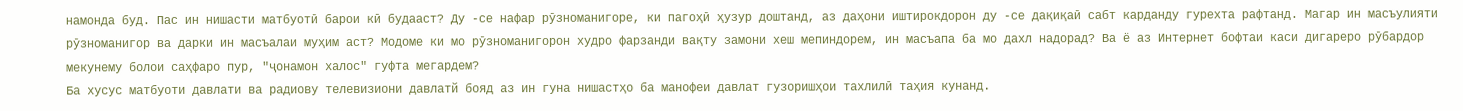намонда буд. Пас ин нишасти матбуотӣ барои кӣ будааст? Ду -се нафар рӯзноманигоре, ки пагоҳӣ ҳузур доштанд, аз даҳони иштирокдорон ду -се дақиқаӣ сабт карданду гурехта рафтанд. Магар ин масъулияти рӯзноманигор ва дарки ин масъалаи муҳим аст? Модоме ки мо рӯзноманигорон худро фарзанди вақту замони хеш мепиндорем, ин масъапа ба мо дахл надорад? Ва ё аз Интернет бофтаи каси дигареро рӯбардор мекунему болои саҳфаро пур, "ҷонамон халос" гуфта мегардем?
Ба хусус матбуоти давлати ва радиову телевизиони давлатй бояд аз ин гуна нишастҳо ба манофеи давлат гузоришҳои тахлилӣ таҳия кунанд.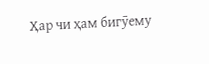Ҳар чи ҳам бигӯему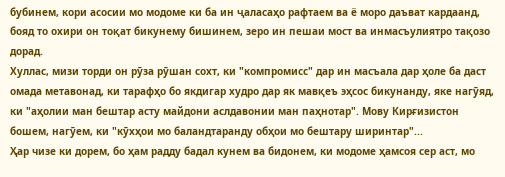бубинем, кори асосии мо модоме ки ба ин ҷаласаҳо рафтаем ва ё моро даъват кардаанд, бояд то охири он тоқат бикунему бишинем, зеро ин пешаи мост ва инмасъулиятро тақозо дорад.
Хуллас, мизи торди он рӯза рӯшан сохт, ки "компромисс" дар ин масъала дар ҳоле ба даст омада метавонад, ки тарафҳо бо якдигар худро дар як мавқеъ эҳсос бикунанду, яке нагӯяд, ки "аҳолии ман бештар асту майдони аслдавонии ман паҳнотар". Мову Кирғизистон бошем, нагӯем, ки "кӯхҳои мо баландтаранду обҳои мо бештару ширинтар"...
Ҳар чизе ки дорем, бо ҳам радду бадал кунем ва бидонем, ки модоме ҳамсоя сер аст, мо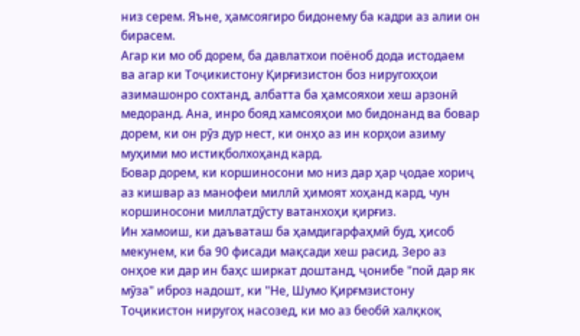низ серем. Яъне, ҳамсоягиро бидонему ба кадри аз алии он бирасем.
Агар ки мо об дорем, ба давлатхои поёноб дода истодаем ва агар ки Тоҷикистону Қирғизистон боз ниругохҳои азимашонро сохтанд, албатта ба ҳамсояхои хеш арзонӣ медоранд. Ана, инро бояд хамсояҳои мо бидонанд ва бовар дорем, ки он рӯз дур нест, ки онҳо аз ин корҳои азиму муҳими мо истиқболхоҳанд кард.
Бовар дорем, ки коршиносони мо низ дар ҳар ҷодае хориҷ аз кишвар аз манофеи миллӣ ҳимоят хоҳанд кард, чун коршиносони миллатдӯсту ватанхоҳи қирғиз.
Ин хамоиш, ки даъваташ ба ҳамдигарфаҳмӣ буд, ҳисоб мекунем, ки ба 90 фисади мақсади хеш расид. Зеро аз онҳое ки дар ин баҳс ширкат доштанд, ҷонибе "пой дар як мӯза" иброз надошт, ки "Не, Шумо Қирғмзистону Тоҷикистон ниругоҳ насозед, ки мо аз беобӣ халқкоқ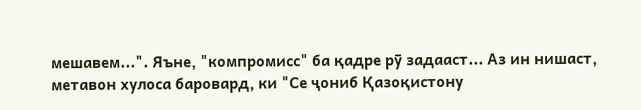мешавем...". Яъне, "компромисс" ба қадре рӯ задааст... Аз ин нишаст, метавон хулоса баровард, ки "Се ҷониб Қазоқистону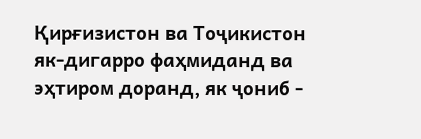Қирғизистон ва Тоҷикистон як-дигарро фаҳмиданд ва эҳтиром доранд, як ҷониб -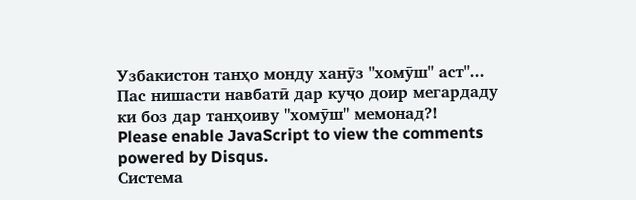Узбакистон танҳо монду ханӯз "хомӯш" аст"... Пас нишасти навбатӣ дар куҷо доир мегардаду ки боз дар танҳоиву "хомӯш" мемонад?!
Please enable JavaScript to view the comments powered by Disqus.
Система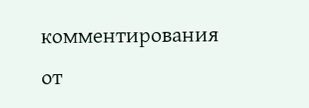комментирования от